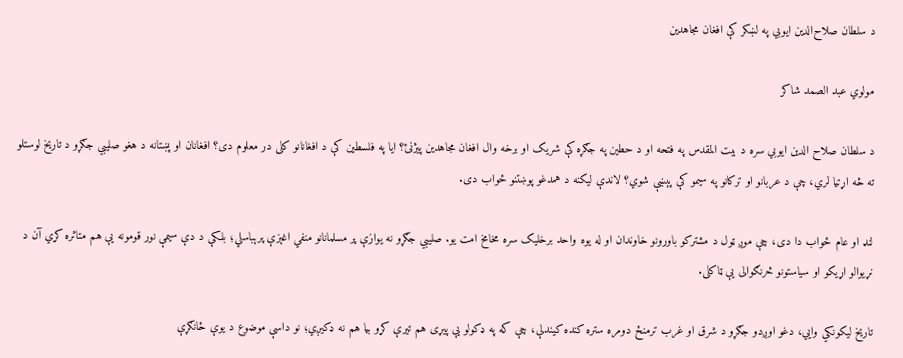د سلطان صلاح‌الدین ایوبي په لښکر کې افغان مجاهدین

مولوي عبد الصمد شاکر

د سلطان صلاح الدین ایوبي سره د بیت المقدس په فتحه او د حطین په جګړه کې شریک او برخه وال افغان مجاهدین پیژنئ؟ ایا په فلسطین کې د افغانانو کلی در معلوم دی؟ افغانان او پښتانه د هغو صليبي جګړو د تاریخ لوستلو ته څه اړتيا لري، چې د عربانو او ترکانو په سیمو کې پېښې شوي؟ لاندې لیکنه د همدغو پوښتنو ځواب دی.

لنډ او عام ځواب دا دی، چې موږ ټول د مشترکو باورونو خاوندان او له یوه واحد برخلیک سره مخامخ امت یو. صليبي جګړو نه يوازې پر مسلمانانو منفي اغېزې پرېباسلي؛ بلکې د دې سیمې نور قومونه یې هم متاثره کړي آن د نړيوالو اړیکو او سیاستونو څرنګوالی یې ټاکلی.

تاریخ لیکونکي وایي، دغو اوږدو جګړو د شرق او غرب ترمنځ دومره ستره کنده کیندلې، چې که په ډکولو یې پیړی هم تیرې کړو بیا هم نه ډکيږي؛ نو داسې موضوع د یوې ځانګړې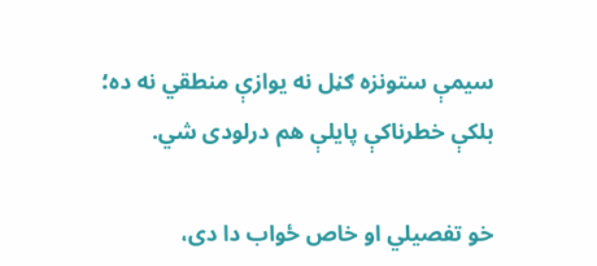سیمې ستونزه ګڼل نه یوازې منطقي نه ده؛ بلکې خطرناكې پایلې هم درلودی شي.

خو تفصیلي او خاص ځواب دا دی،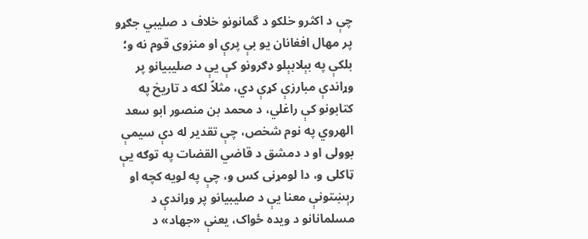چې د اکثرو خلکو د گمانونو خلاف د صلیبي جګړو پر مهال افغانان يو بې پرې او منزوی قوم نه و؛ بلکې په بېلابېلو ډګرونو کې يې د صلیبیانو پر وړاندې مبارزې کړې دي، مثلاً لکه د تاریخ په کتابونو کې راغلي، د محمد بن منصور ابو سعد الهروي په نوم شخص، چې تقدير له دې سيمې بوولی او د دمشق د قاضي القضات په توګه يې ټاکلی و، دا لومړنی کس و، چې په لویه کچه او رېښتونې معنا يې د صلیبیانو پر وړاندې د مسلمانانو د ويده ځواک، یعنې «جهاد» د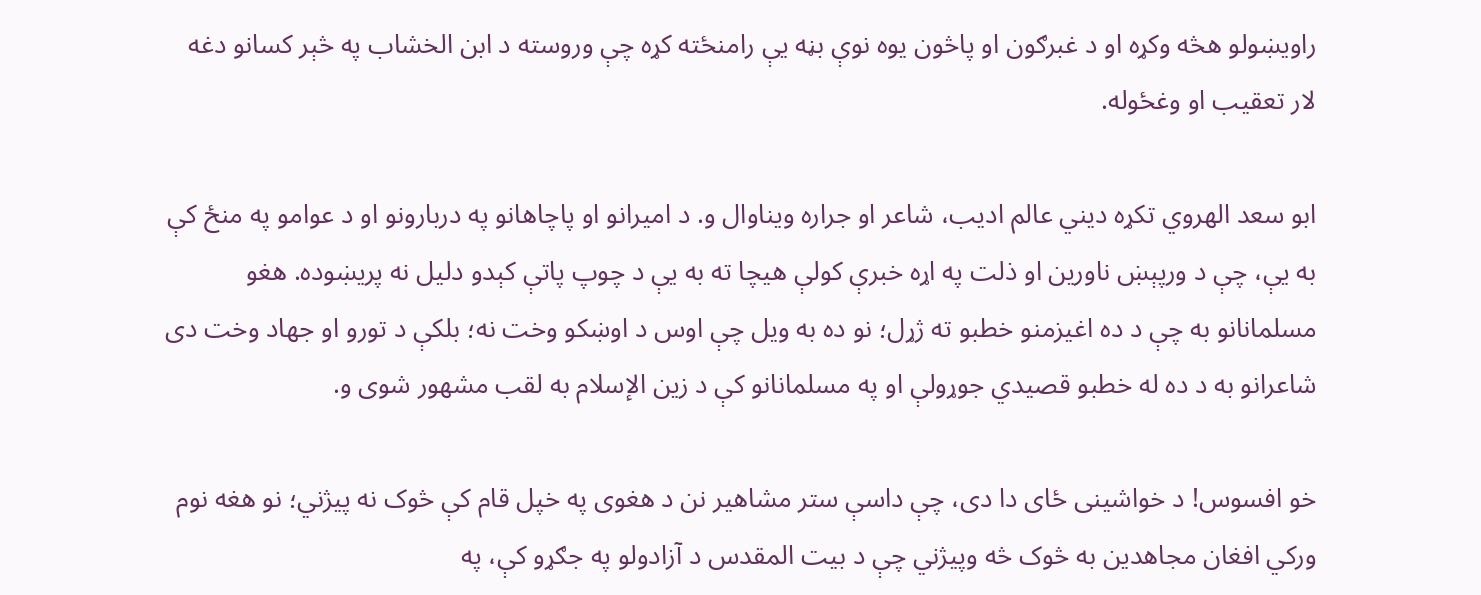راویښولو هڅه وکړه او د غبرګون او پاڅون یوه نوې بڼه یې رامنځته کړه چې وروسته د ابن الخشاب په څېر کسانو دغه لار تعقيب او وغځوله.

ابو سعد الهروي تكړه ديني عالم ادیب، شاعر او جراره ویناوال و. د امیرانو او پاچاهانو په دربارونو او د عوامو په منځ کې به یې، چې د ورپېښ ناورین او ذلت په اړه خبرې کولې هیچا ته به یې د چوپ پاتې کېدو دلیل نه پریښوده. هغو مسلمانانو به چې د ده اغیزمنو خطبو ته ژړل؛ نو ده به ويل چې اوس د اوښکو وخت نه؛ بلکې د تورو او جهاد وخت دی شاعرانو به د ده له خطبو قصيدي جوړولې او په مسلمانانو کې د زين الإسلام به لقب مشهور شوی و.

خو افسوس! د خواشینی ځای دا دی، چې داسې ستر مشاهیر نن د هغوی په خپل قام کې څوک نه پیژني؛ نو هغه نوم ورکي افغان مجاهدین به څوک څه وپیژني چې د بيت المقدس د آزادولو په جګړو کې، په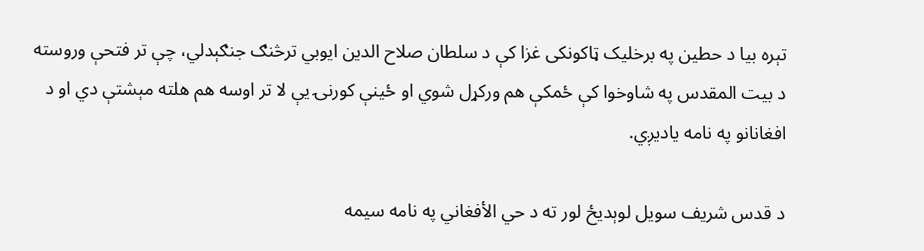تېره بیا د حطين په برخلیک ټاکونکی غزا کې د سلطان صلاح الدين ايوبي ترڅنګ جنګېدلي، چې تر فتحې وروسته د بیت المقدس په شاوخوا کې ځمکې هم ورکړل شوي او ځينې کورنۍ یې لا تر اوسه هم هلته مېشتې دي او د افغانانو په نامه ياديږي.

د قدس شریف سویل لوېديځ لور ته د حي الأفغاني په نامه سيمه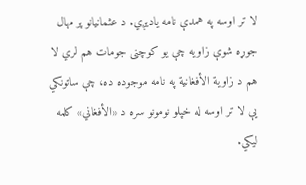لا تر اوسه په همدې نامه ياديږي. د عثمانیانو پر مهال جوړه شوې زاویه چې یو کوچنی جومات هم لري لا هم د زاوية الأفغانية په نامه موجوده ده، چې ساتونکي يې لا تر اوسه له خپلو نومونو سره د «الأفغاني» كلمه ليكي.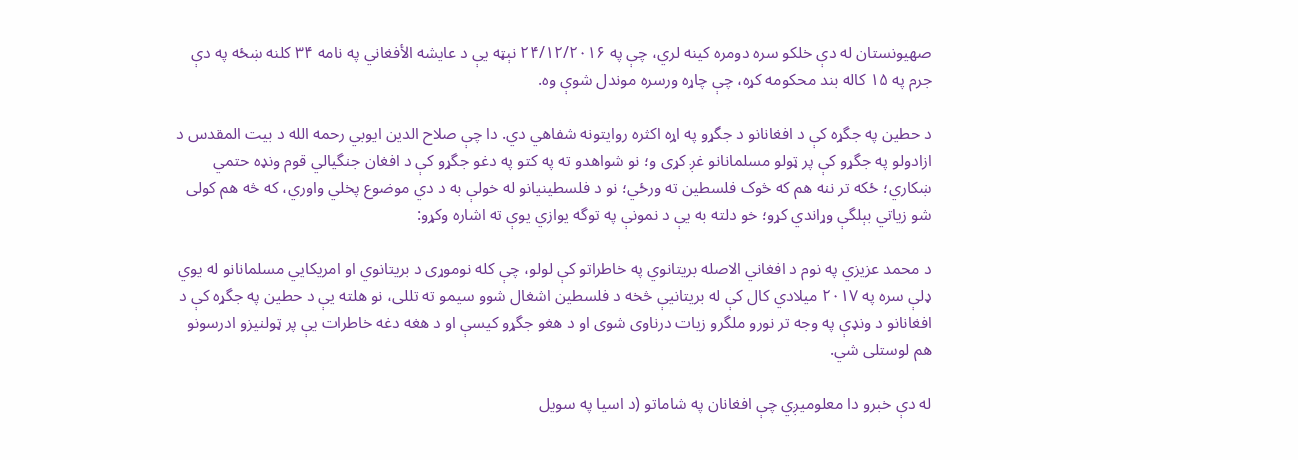صهیونستان له دې خلکو سره دومره کینه لري، چې په ۲۴/۱۲/۲۰۱۶ نېټه يې د عايشه الأفغاني په نامه ۳۴ کلنه ښځه په دې جرم په ۱۵ کاله بند محکومه کړه، چې چاړه ورسره موندل شوې وه.

د حطین په جگړه کې د افغانانو د جگړو په اړه اکثره روايتونه شفاهي دي. دا چې صلاح الدين ايوبي رحمه الله د بيت المقدس د ازادولو په جگړو کې پر ټولو مسلمانانو غږ کړی و؛ نو شواهدو ته په کتو په دغو جگړو کې د افغان جنگيالي قوم ونډه حتمي ښکاري؛ ځکه تر ننه هم که څوک فلسطین ته ورځي؛ نو د فلسطینیانو له خولې به د دي موضوع پخلي واوري، که څه هم کولی شو زياتي بېلگې وړاندي کړو؛ خو دلته به یې د نمونې په توگه يوازي يوې ته اشاره وکړو:

د محمد عزيزي په نوم د افغاني الاصله بریتانوي په خاطراتو کې لولو، چې کله نوموړی د بریتانوي او امريکايي مسلمانانو له يوي ډلې سره په ۲۰۱۷ ميلادي کال کې له بريتانيې څخه د فلسطین اشغال شوو سیمو ته تللی، نو هلته يې د حطين په جگړه کې د افغانانو د ونډې په وجه تر نورو ملگرو زیات درناوی شوی او د هغو جگړو کيسې او د هغه دغه خاطرات یې پر ټولنیزو ادرسونو هم لوستلی شي.

له دې خبرو دا معلوميږي چې افغانان په شاماتو (د اسیا په سویل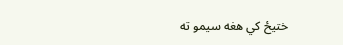ختیځ کي هغه سيمو ته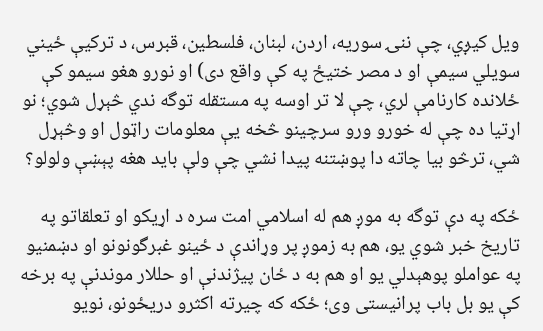ویل کیږي، چې ننۍ سوریه، اردن، لبنان، فلسطین، قبرس، د تركيې ځيني سويلي سيمې او د مصر ختيځ په کې واقع دی) او نورو هغو سيمو کې ځلانده کارنامې لري، چې لا تر اوسه په مستقله توگه ندي څېړل شوي؛ نو اړتیا ده چې له خورو ورو سرچینو څخه یې معلومات راټول او وڅېړل شي، ترڅو بیا چاته دا پوښتنه پیدا نشي چې ولې باید هغه پېښې ولولو؟

ځکه په دې توگه به موږ هم له اسلامي امت سره د اړيکو او تعلقاتو په تاریخ خبر شوي یو، هم به زموږ پر وړاندې د ځینو غبرگونونو او دښمنیو په عواملو پوهېدلي یو او هم به د ځان پیژندنې او حللار موندنې په برخه کې یو بل باب پرانیستی وی؛ ځکه که چیرته اکثرو دریځونو، نویو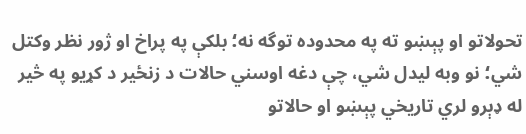تحولاتو او پېښو ته په محدوده توگه نه؛ بلکې په پراخ او ژور نظر وکتل شي؛ نو وبه لیدل شي، چې دغه اوسني حالات د زنځیر د کړیو په څیر له ډېرو لري تاريخي پېښو او حالاتو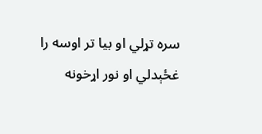سره تړلي او بیا تر اوسه را غځېدلي او نور اړخونه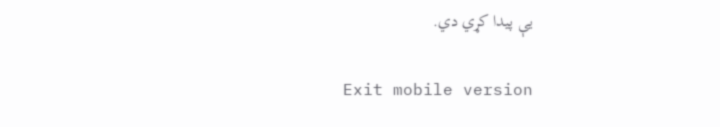یې پیدا کړي دي.

Exit mobile version